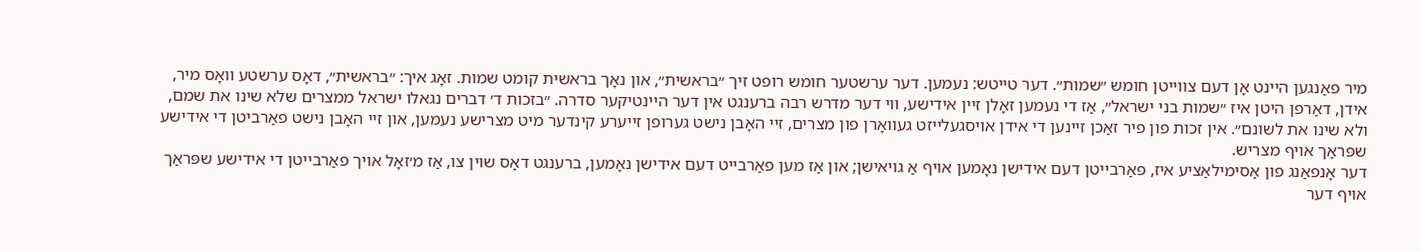מיר פאַנגען היינט אָן דעם צווייטן חומש ״שמות״. דער טייטש: נעמען. דער ערשטער חומש רופט זיך ״בראשית״, און נאָך בראשית קומט שמות. זאָג איך: ״בראשית״, דאָס ערשטע וואָס מיר, אידן, דאַרפן היטן איז ״שמות בני ישראל״, אַז די נעמען זאָלן זיין אידישע, ווי דער מדרש רבה ברענגט אין דער היינטיקער סדרה. ״בזכות ד׳ דברים נגאלו ישראל ממצרים שלא שינו את שמם, ולא שינו את לשונם״. אין זכות פון פיר זאַכן זיינען די אידן אויסגעלייזט געוואָרן פון מצרים, זיי האָבן נישט גערופן זייערע קינדער מיט מצרישע נעמען, און זיי האָבן נישט פאַרביטן די אידישע שפּראַך אויף מצריש.
דער אָנפאַנג פון אַסימילאַציע איז, פאַרבייטן דעם אידישן נאָמען אויף אַ גויאישן; און אַז מען פאַרבייט דעם אידישן נאָמען, ברענגט דאָס שוין צו, אַז מ׳זאָל אויך פאַרבייטן די אידישע שפּראַך אויף דער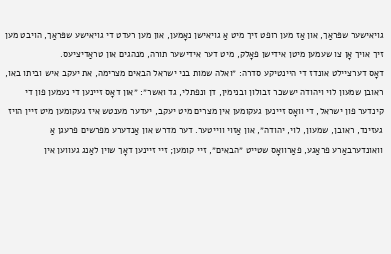גויאישער שפּראַך, און אַז מען רופט זיך מיט אַ גויאישן נאָמען, און מען רעדט די גויאישע שפּראַך, הויבט מען זיך אויך אָן צו שעמען מיטן אידישן פאָלק, מיט דער אידישער תורה, מנהגים און טראַדיציעס.
דאָס דערציילט אונדז די היינטיקע סדרה: ״ואלה שמות בני ישראל הבאים מצרימה, את יעקב איש וביתו באו, ראובן שמעון לוי ויהודה יששכר זבולון ובנימין, דן ונפתלי, גד ואשר״: ״און דאָס זיינען די נעמען פון די קינדער פון ישראל, די וואָס זיינען געקומען אין מצרים מיט יעקב, יעדער מענטש איז געקומען מיט זיין הויז געזינד, ראובן, שמעון, לוי, יהודה״, און אַזוי ווייטער. דער מדרש און אַנדערע מפרשים פרעגן אַ וואונדערבאַרע פראַגע, פאַרוואָס שטייט ״הבאים״, זיי קומען; זיי זיינען דאָך שוין לאַנג געווען אין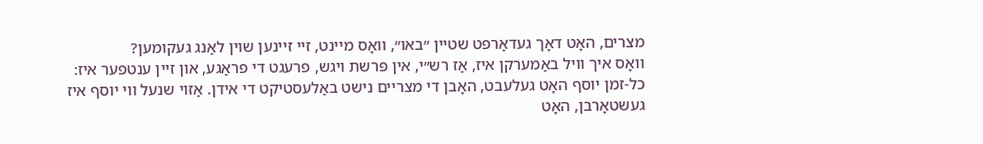מצרים, האָט דאָך געדאַרפט שטיין ״באו״, וואָס מיינט, זיי זיינען שוין לאַנג געקומען?
וואָס איך וויל באַמערקן איז, אַז רש״י, אין פּרשת ויגש, פרעגט די פראַגע, און זיין ענטפער איז: כל-זמן יוסף האָט געלעבט, האָבן די מצריים נישט באַלעסטיקט די אידן. אַזוי שנעל ווי יוסף איז געשטאָרבן, האָט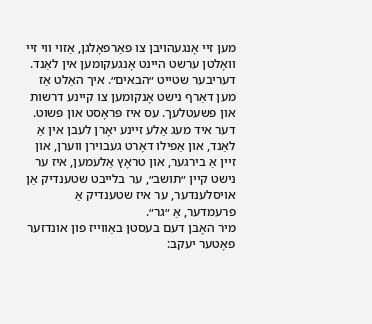מען זיי אָנגעהויבן צו פאַרפאָלגן, אַזוי ווי זיי וואָלטן ערשט היינט אָנגעקומען אין לאַנד. דעריבער שטייט ״הבאים״. איך האַלט אַז מען דאַרף נישט אָנקומען צו קיינע דרשות און פּשעטלעך. עס איז פּראָסט און פּשוט. דער איד מעג אַלע זיינע יאָרן לעבן אין אַ לאַנד, און אַפילו דאָרט געבוירן ווערן, און זיין אַ בירגער, און טראָץ אַלעמען, איז ער נישט קיין ״תושב״, ער בלייבט שטענדיק אַן אויסלענדער, ער איז שטענדיק אַ פרעמדער, אַ ״גר״.
מיר האָבן דעם בעסטן באַווייז פון אונדזער פאָטער יעקב: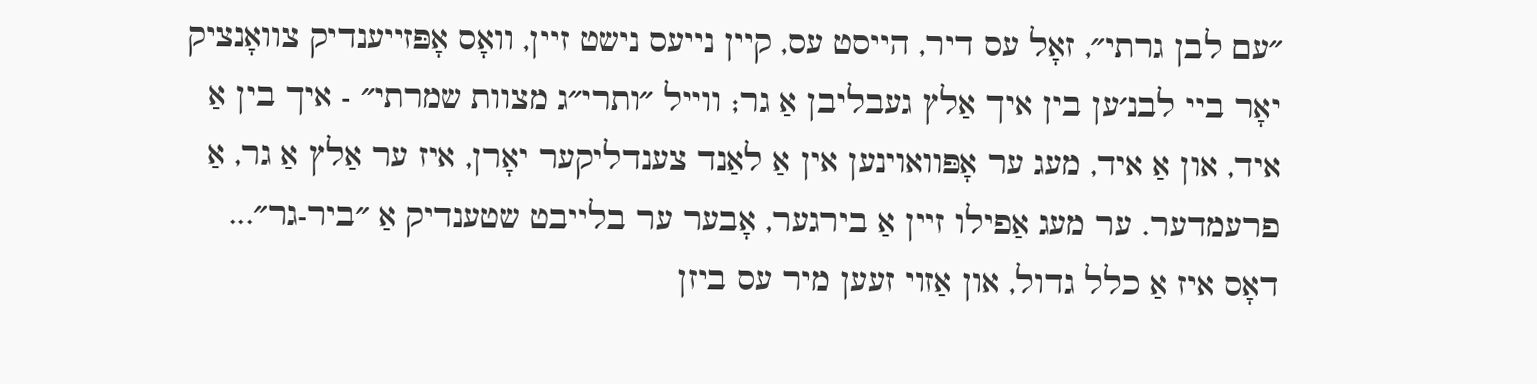״עם לבן גרתי״, זאָל עס דיר, הייסט עס, קיין נייעס נישט זיין, וואָס אָפּזייענדיק צוואָנציק יאָר ביי לבנ׳ען בין איך אַלץ געבליבן אַ גר; ווייל ״ותרי״ג מצוות שמרתי״ - איך בין אַ איד, און אַ איד, מעג ער אָפּוואוינען אין אַ לאַנד צענדליקער יאָרן, איז ער אַלץ אַ גר, אַ פרעמדער. ער מעג אַפילו זיין אַ בירגער, אָבער ער בלייבט שטענדיק אַ ״ביר-גר״...
דאָס איז אַ כלל גדול, און אַזוי זעען מיר עס ביזן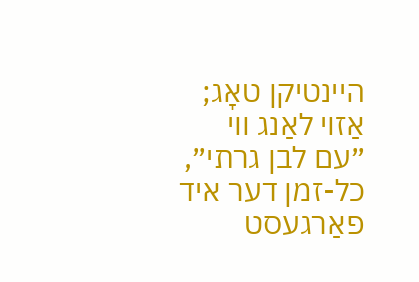היינטיקן טאָג; אַזוי לאַנג ווי ״עם לבן גרתי״, כל-זמן דער איד פאַרגעסט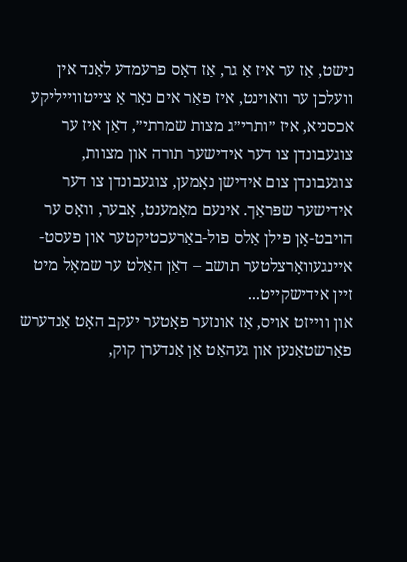נישט, אַז ער איז אַ גר, אַז דאָס פרעמדע לאַנד אין וועלכן ער וואוינט, איז פאַר אים נאָר אַ צייטווייליקע אכסניא, איז ״ותרי״ג מצות שמרתי״, דאַן איז ער צוגעבונדן צו דער אידישער תורה און מצוות, צוגעבונדן צום אידישן נאָמען, צוגעבונדן צו דער אידישער שפּראַך. אינעם מאָמענט, אָבער, וואָס ער הויבט-אָן פילן אַלס פול-באַרעכטיקטער און פעסט-איינגעוואָרצלטער תושב – דאַן האַלט ער שמאָל מיט זיין אידישקייט...
און ווייזט אויס, אַז אונזער פאָטער יעקב האָט אַנדערש פאַרשטאַנען און געהאַט אַן אַנדערן קוק,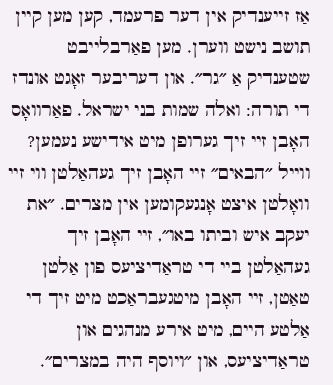אַז זייענדיק אין דער פרעמד, קען מען קיין תושב נישט ווערן. מען פאַרבלייבט שטענדיק אַ ״גר״. און דעריבער זאָגט אונדז די תורה: ואלה שמות בני ישראל. פאַרוואָס האָבן זיי זיך גערופן מיט אידישע נעמען? ווייל ״הבאים״ זיי האָבן זיך געהאַלטן ווי זיי וואָלטן איצט אָנגעקומען אין מצרים. ״את יעקב איש וביתו באו״, זיי האָבן זיך געהאַלטן ביי די טראַדיציעס פון אַלטן טאַטן, זיי האָבן מיטגעבראַכט מיט זיך די אַלטע היים, מיט אירע מנהגים און טראַדיציעס, און ״ויוסף היה במצרים״.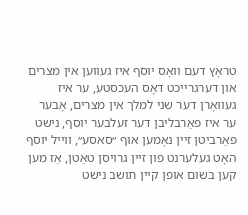טראָץ דעם וואָס יוסף איז געווען אין מצרים און דערגרייכט דאָס העכסטע, ער איז געוואָרן דער שני למלך אין מצרים, אָבער ער איז פאַרבליבן דער זעלבער יוסף, נישט פאַרביטן זיין נאָמען אוף ״סאסע״, ווייל יוסף האָט געלערנט פון זיין גרויסן טאַטן, אַז מען קען בשום אופן קיין תושב נישט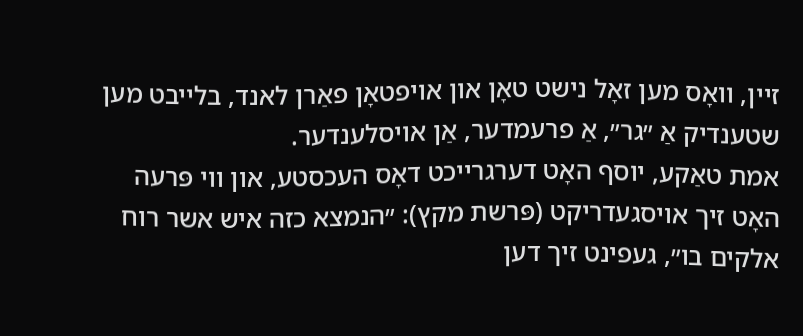זיין, וואָס מען זאָל נישט טאָן און אויפטאָן פאַרן לאנד, בלייבט מען שטענדיק אַ ״גר״, אַ פרעמדער, אַן אויסלענדער.
אמת טאַקע, יוסף האָט דערגרייכט דאָס העכסטע, און ווי פּרעה האָט זיך אויסגעדריקט (פּרשת מקץ): ״הנמצא כזה איש אשר רוח אלקים בו״, געפינט זיך דען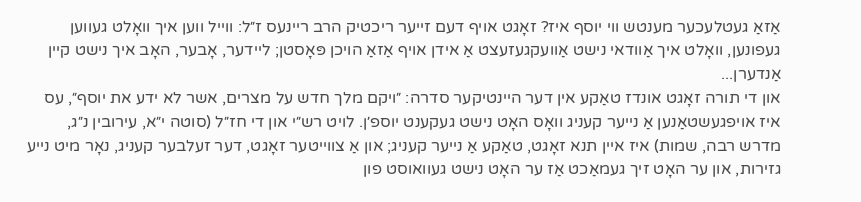אַזאַ געטלעכער מענטש ווי יוסף איז? זאָגט אויף דעם זייער ריכטיק הרב ריינעס ז״ל: ווייל ווען איך וואָלט געווען געפונען, וואָלט איך אַוודאי נישט אַוועקגעזעצט אַ אידן אויף אַזאַ הויכן פּאָסטן; ליידער, אָבער, האָב איך נישט קיין אַנדערן...
און די תורה זאָגט אונדז טאַקע אין דער היינטיקער סדרה: ״ויקם מלך חדש על מצרים, אשר לא ידע את יוסף״, עס איז אויפגעשטאַנען אַ נייער קעניג וואָס האָט נישט געקענט יוספ׳ן. לויט רש״י און די חז״ל (סוטה י״א, עירובין נ״ג, מדרש רבה, שמות) איז איין תנא זאָגט, טאַקע אַ נייער קעניג; און אַ צווייטער זאָגט, דער זעלבער קעניג, נאָר מיט נייע גזירות, און ער האָט זיך געמאַכט אַז ער האָט נישט געוואוסט פון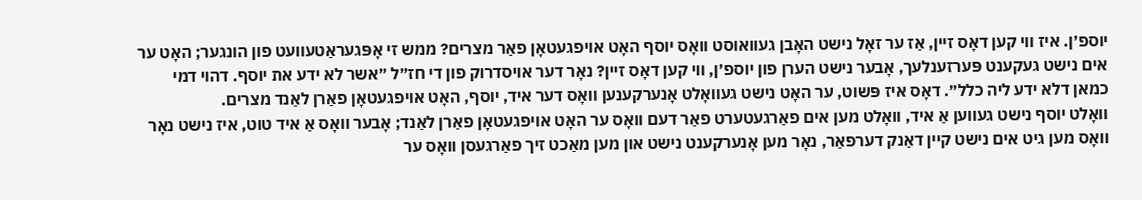יוספ׳ן. איז ווי קען דאָס זיין, אַז ער זאָל נישט האָבן געוואוסט וואָס יוסף האָט אויפגעטאָן פאַר מצרים? ממש זי אָפּגעראַטעוועט פון הונגער; האָט ער אים נישט געקענט פּערזענלעך, אָבער נישט הערן פון יוספ׳ן, ווי קען דאָס זיין? נאָר דער אויסדרוק פון די חז״ל ״אשר לא ידע את יוסף. דהוי דמי כמאן דלא ידע ליה כלל״. דאָס איז פּשוט, ער האָט נישט געוואָלט אָנערקענען וואָס דער איד, יוסף, האָט אויפגעטאָן פאַרן לאַנד מצרים.
וואָלט יוסף נישט געווען אַ איד, וואָלט מען אים פאַרגעטערט פאַר דעם וואָס ער האָט אויפגעטאָן פאַרן לאַנד; אָבער וואָס אַ איד טוט, איז נישט נאָר וואָס מען גיט אים נישט קיין דאַנק דערפאַר, נאָר מען אָנערקענט נישט און מען מאַכט זיך פאַרגעסן וואָס ער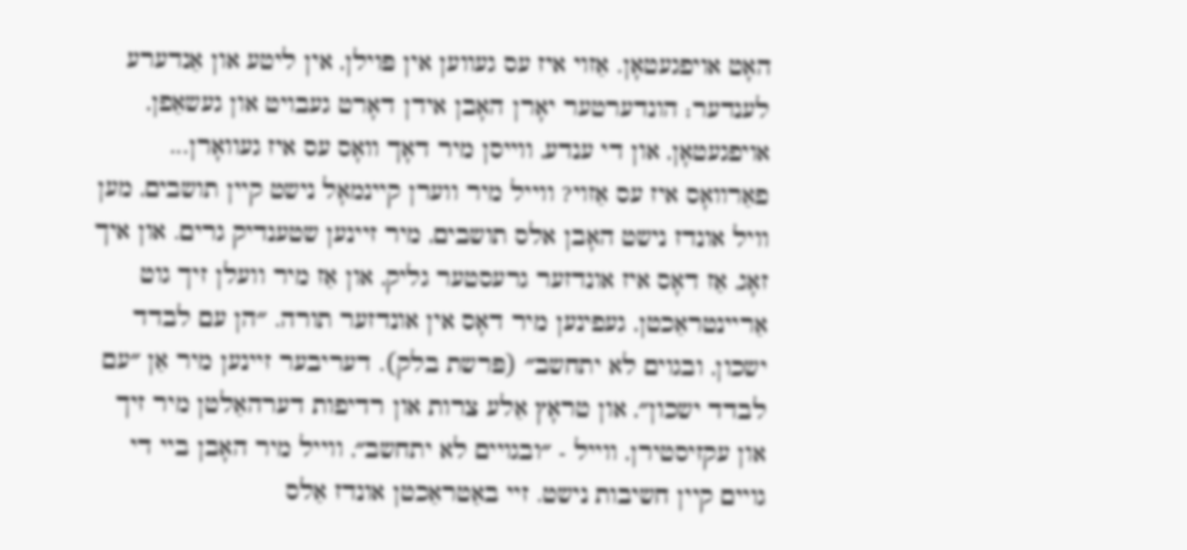האָט אויפגעטאָן. אַזוי איז עס געווען אין פּוילן, אין ליטע און אַנדערע לענדער; הונדערטער יאָרן האָבן אידן דאָרט געבויט און געשאַפן, אויפגעטאָן, און די ענדע, ווייסן מיר דאָך וואָס עס איז געוואָרן...
פאַרוואָס איז עס אַזוי? ווייל מיר ווערן קיינמאָל נישט קיין תושבים, מען וויל אונדז נישט האָבן אלס תושבים, מיר זיינען שטענדיק גרים. און איך זאָג, אַז דאָס איז אונדזער גרעסטער גליק, און אַז מיר וועלן זיך גוט אַריינטראַכטן, געפינען מיר דאָס אין אונדזער תורה. ״הן עם לבדד ישכון, ובגוים לא יתחשב״ (פּרשת בלק). דעריבער זיינען מיר אַן ״עם לבדד ישכון״, און טראָץ אַלע צרות און רדיפות דערהאַלטן מיר זיך און עקזיסטירן, ווייל - ״ובגויים לא יתחשב״, ווייל מיר האָבן ביי די גויים קיין חשיבות נישט. זיי באַטראַכטן אונדז אַלס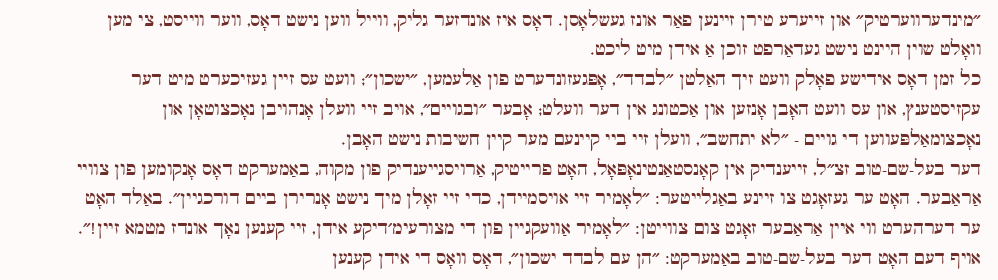״מינדערווערטיק״ און זייערע טירן זיינען פאַר אונז געשלאָסן. דאָס איז אונדזער גליק, ווייל ווען נישט דאָס, ווער ווייסט, צי מען וואָלט שוין היינט נישט געדאַרפט זוכן אַ אידן מיט ליכט.
כל זמן דאָס אידישע פאָלק וועט זיך האַלטן ״לבדד״, אָפּגעזונדערט פון אַלעמען, ״ישכון״; וועט עס זיין געזיכערט מיט דער עקזיסטענץ, און עס וועט האָבן אָנזען און אַכטונג אין דער וועלט; אָבער ״ובגויים״, אויב זיי וועלן אָנהויבן נאָכצוטאָן און נאָכצומאַלפּעווען די גויים - ״לא יתחשב״, וועלן זיי ביי קיינעם מער קיין חשיבות נישט האָבן.
דער בעל-שם-טוב זצ״ל, זייענדיק אין קאָנסטאַנטינאָפּאָל, האָט פרייטיק, אַרויסגייענדיק פון מקוה, באַמערקט דאָס אָנקומען פון צוויי אַראַבער. האָט ער געזאָגט צו זיינע באַגלייטער: ״לאָמיר זיי אויסמיידן, כדי זיי זאָלן מיך נישט אָנרירן ביים דורכגיין״. באַלד האָט ער דערהערט ווי איין אַראַבער זאָגט צום צווייטן: ״לאָמיר אַוועקגיין פון די מצורעימ׳דיקע אידן, זיי קענען נאָך אונדז מטמא זיין!״.
אויף דעם האָט דער בעל-שם-טוב באַמערקט: ״הן עם לבדד ישכון״, דאָס וואָס די אידן קענען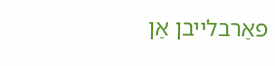פאַרבלייבן אַן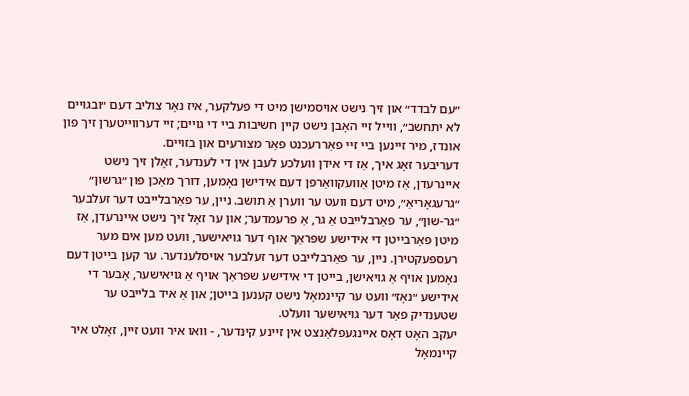״עם לבדד״ און זיך נישט אויסמישן מיט די פעלקער, איז נאָר צוליב דעם ״ובגויים לא יתחשב״, ווייל זיי האָבן נישט קיין חשיבות ביי די גויים; זיי דערווייטערן זיך פון אונדז, מיר זיינען ביי זיי פאַררעכנט פאַר מצורעים און בזויים.
דעריבער זאָג איך, אַז די אידן וועלכע לעבן אין די לענדער, זאָלן זיך נישט איינרעדן, אַז מיטן אַוועקוואַרפן דעם אידישן נאָמען, דורך מאַכן פון ״גרשון״ ״גרעגאָריאַ״, מיט דעם וועט ער ווערן אַ תושב. ניין, ער פאַרבלייבט דער זעלבער ״גר-שון״, ער פאַרבלייבט אַ גר, אַ פרעמדער; און ער זאָל זיך נישט איינרעדן, אַז מיטן פאַרבייטן די אידישע שפּראַך אוף דער גויאישער, וועט מען אים מער רעספּעקטירן. ניין, ער פאַרבלייבט דער זעלבער אויסלענדער. ער קען בייטן דעם נאָמען אויף אַ גויאישן, בייטן די אידישע שפּראַך אויף אַ גויאישער, אָבער די אידישע ״נאָז״ וועט ער קיינמאָל נישט קענען בייטן; און אַ איד בלייבט ער שטענדיק פאַר דער גויאישער וועלט.
יעקב האָט דאָס איינגעפלאַנצט אין זיינע קינדער, - וואו איר וועט זיין, זאָלט איר קיינמאָל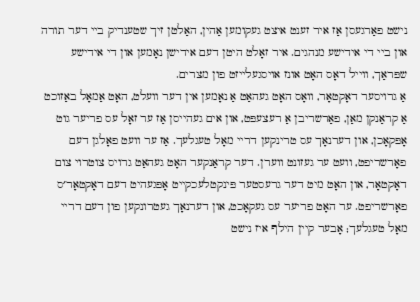נישט פאַרגעסן אַז איר זענט איצט געקומען אַהין, האַלטן זיך שטענדיק ביי דער תורה און ביי די אידישע מנהגים. איר זאָלט היטן דעם אידישן נאָמען און די אידישע שפּראַך, ווייל דאָס האָט אונז אויסגעלייזט פון מצרים.
אַ גרויסער דאָקטאָר, וואָס האָט געהאַט אַ נאָמען אין דער וועלט, האָט אַמאָל באַזוכט אַ קראַנקן מאַן, פאַרשריבן אַ רעצעפּט, און אים געהייסן אַז ער זאָל עס פריער גוט אָפּקאָכן, און דערנאָך עס טרינקען דריי מאָל טעגלעך. אַז ער וועט פאָלגן דעם פאָרשריפט, וועט ער געזונט ווערן. דער קראַנקער האָט געהאַט גרויס צוטרוי צום דאָקטאָר, און האָט מיט דער גרעסטער פּינקטלעכקייט אָפּגעהיט דעם דאָקטאָר׳ס פאָרשריפט. ער האָט פריער עס געקאָכט, און דערנאָך געטרונקען פון דעם דריי מאָל טעגלעך; אָבער קיין הילף איז נישט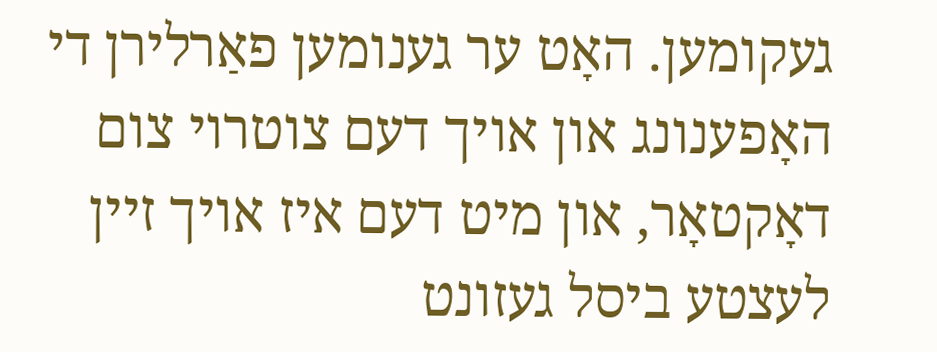געקומען. האָט ער גענומען פאַרלירן די האָפענונג און אויך דעם צוטרוי צום דאָקטאָר, און מיט דעם איז אויך זיין לעצטע ביסל געזונט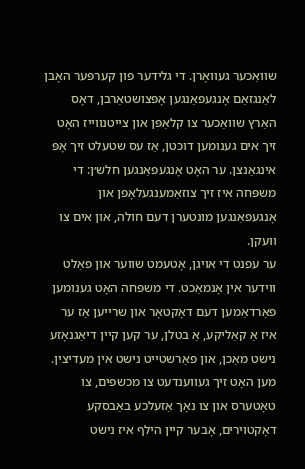שוואַכער געוואָרן. די גלידער פון קערפּער האָבן לאַנגזאַם אָנגעפאַנגען אָפּצושטאַרבן, דאָס האַרץ שוואַכער צו קלאַפּן און צייטנווייז האָט זיך אים גענומען דוכטן, אַז עס שטעלט זיך אָפּ אינגאַנצן. ער האָט אָנגעפאַנגען חלש׳ן: די משפּחה איז זיך צוזאַמענגעלאָפן און אָנגעפאַנגען מונטערן דעם חולה, און אים צו וועקן.
ער עפנט די אויגן, אָטעמט שווער און פאַלט ווידער אין אָנמאַכט. די משפּחה האָט גענומען פאַרדאַמען דעם דאָקטאָר און שרייען אַז ער איז אַ קאַליקע, אַ בטלן, ער קען קיין דיאַגנאָזע נישט מאַכן, און פאַרשטייט נישט אין מעדיצין. מען האָט זיך געווענדעט צו מכשפים, צו טאָטערס און צו נאָך אַזעלכע באַבסקע דאָקטוירים, אָבער קיין הילף איז נישט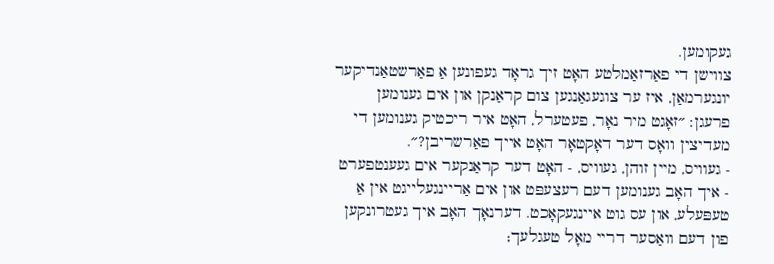געקומען.
צווישן די פאַרזאַמלטע האָט זיך גראָד געפונען אַ פאַרשטאַנדיקער יונגערמאַן, איז ער צוגעגאַנגען צום קראַנקן און אים גענומען פרעגן: ״זאָגט מיר נאָר, פעטערל, האָט איר ריכטיק גענומען די מעדיצין וואָס דער דאָקטאָר האָט אייך פאַרשריבן?״.
- געוויס, מיין זוהן, געוויס, - האָט דער קראַנקער אים געענטפערט - איך האָב גענומען דעם רעצעפּט און אים אַריינגעלייגט אין אַ טעפּעלע, און עס גוט איינגעקאָכט. דערנאָך האָב איך געטרונקען פון דעם וואַסער דריי מאָל טעגלעך;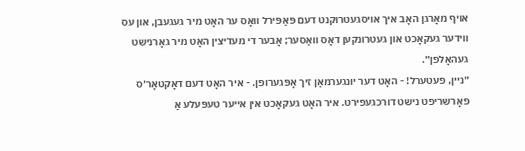אויף מאָרגן האָב איך אויסגעטרוקנט דעם פּאַפּירל וואָס ער האָט מיר געגעבן, און עס ווידער געקאָכט און געטרונקען דאָס וואַסער; אָבער די מעדיצין האָט מיר גאָרנישט געהאָלפן״.
״ניין, פעטערל! - האָט דער יונגערמאַן זיך אָפּגערופן. - איר האָט דעם דאָקטאָר׳ס פאָרשריפט נישט דורכגעפירט. איר האָט געקאָכט אין אייער טעפּעלע אַ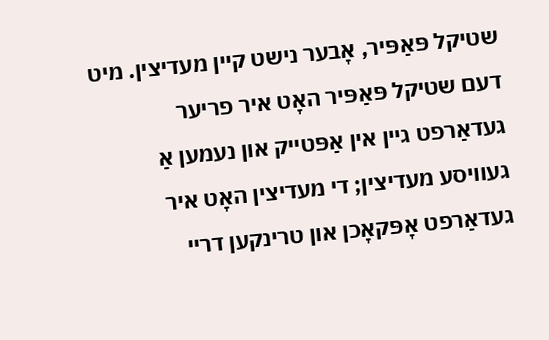שטיקל פּאַפּיר, אָבער נישט קיין מעדיצין. מיט דעם שטיקל פּאַפּיר האָט איר פריער געדאַרפט גיין אין אַפּטייק און נעמען אַ געוויסע מעדיצין; די מעדיצין האָט איר געדאַרפט אָפּקאָכן און טרינקען דריי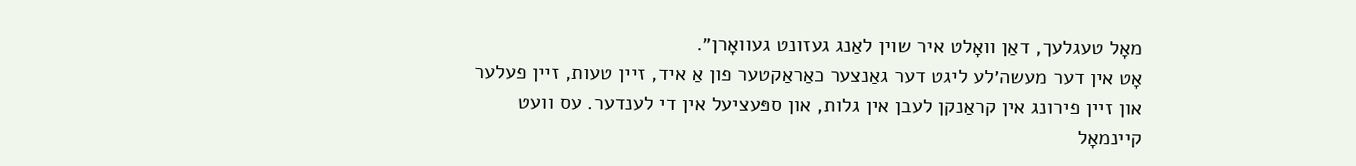מאָל טעגלעך, דאַן וואָלט איר שוין לאַנג געזונט געוואָרן״.
אָט אין דער מעשה׳לע ליגט דער גאַנצער כאַראַקטער פון אַ איד, זיין טעות, זיין פעלער און זיין פירונג אין קראַנקן לעבן אין גלות, און ספּעציעל אין די לענדער. עס וועט קיינמאָל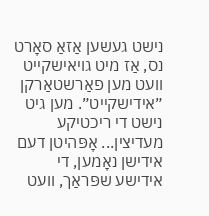נישט געשען אַזאַ סאָרט נס, אַז מיט גויאישקייט וועט מען פאַרשטאַרקן ״אידישקייט״. מען גיט נישט די ריכטיקע מעדיצין... אָפּהיטן דעם אידישן נאָמען, די אידישע שפּראַך, וועט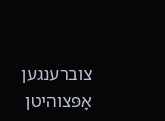צוברענגען אָפּצוהיטן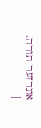אונדזער תורה.
|